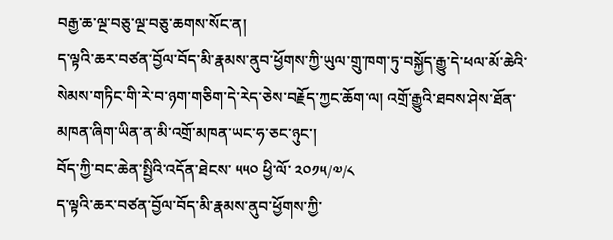བརྒྱ་ཆ་ལྔ་བཅུ་ལྔ་བཅུ་ཆགས་སོང་ན།
ད་ལྟའི་ཆར་བཙན་བྱོལ་བོད་མི་རྣམས་ནུབ་ཕྱོགས་ཀྱི་ཡུལ་གྲུ་ཁག་ཏུ་བསྐྱོད་རྒྱུ་དེ་ཕལ་མོ་ཆེའི་སེམས་གཏིང་གི་རེ་བ་ཉག་གཅིག་དེ་རེད་ཅེས་བརྗོད་ཀྱང་ཆོག་ལ། འགྲོ་རྒྱུའི་ཐབས་ཤེས་ཐོན་མཁན་ཞིག་ཡིན་ན་མི་འགྲོ་མཁན་ཡང་ཧ་ཅང་ཉུང་།
བོད་ཀྱི་བང་ཆེན་སྤྱིའི་འདོན་ཐེངས་ ༥༥༠ ཕྱི་ལོ་ ༢༠༡༥/༧/༨
ད་ལྟའི་ཆར་བཙན་བྱོལ་བོད་མི་རྣམས་ནུབ་ཕྱོགས་ཀྱི་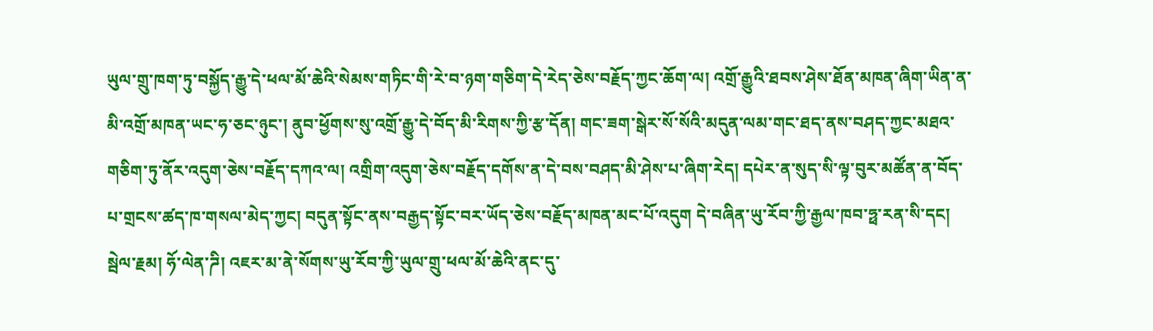ཡུལ་གྲུ་ཁག་ཏུ་བསྐྱོད་རྒྱུ་དེ་ཕལ་མོ་ཆེའི་སེམས་གཏིང་གི་རེ་བ་ཉག་གཅིག་དེ་རེད་ཅེས་བརྗོད་ཀྱང་ཆོག་ལ། འགྲོ་རྒྱུའི་ཐབས་ཤེས་ཐོན་མཁན་ཞིག་ཡིན་ན་མི་འགྲོ་མཁན་ཡང་ཧ་ཅང་ཉུང་། ནུབ་ཕྱོགས་སུ་འགྲོ་རྒྱུ་དེ་བོད་མི་རིགས་ཀྱི་རྩ་དོན། གང་ཟག་སྒེར་སོ་སོའི་མདུན་ལམ་གང་ཐད་ནས་བཤད་ཀྱང་མཐའ་གཅིག་ཏུ་ནོར་འདུག་ཅེས་བརྗོད་དཀའ་ལ། འགྲིག་འདུག་ཅེས་བརྗོད་དགོས་ན་དེ་བས་བཤད་མི་ཤེས་པ་ཞིག་རེད། དཔེར་ན་སུད་སི་ལྟ་བུར་མཚོན་ན་བོད་པ་གྲངས་ཚད་ཁ་གསལ་མེད་ཀྱང། བདུན་སྟོང་ནས་བརྒྱད་སྟོང་བར་ཡོད་ཅེས་བརྗོད་མཁན་མང་པོ་འདུག དེ་བཞིན་ཡུ་རོབ་ཀྱི་རྒྱལ་ཁབ་ཧྥ་རན་སི་དང། སྦེལ་རྗམ། ཧོ་ལེན་ཌི། འཇར་མ་ནེ་སོགས་ཡུ་རོབ་ཀྱི་ཡུལ་གྲུ་ཕལ་མོ་ཆེའི་ནང་དུ་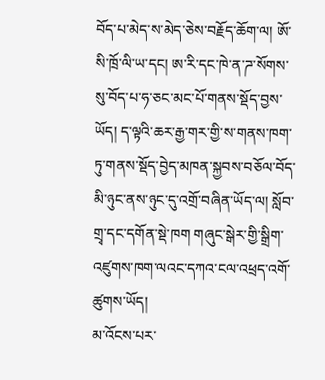བོད་པ་མེད་ས་མེད་ཅེས་བརྗོད་ཆོག་ལ། ཨོ་སི་ཁྲོ་ལི་ཡ་དང། ཨ་རི་དང་ཁེ་ན་ཌ་སོགས་སུ་བོད་པ་ཧ་ཅང་མང་པོ་གནས་སྡོད་བྱས་ཡོད། ད་ལྟའི་ཆར་རྒྱ་གར་གྱི་ས་གནས་ཁག་ཏུ་གནས་སྡོད་བྱེད་མཁན་སྐྱབས་བཅོལ་བོད་མི་ཉུང་ནས་ཉུང་དུ་འགྲོ་བཞིན་ཡོད་ལ། སློབ་གྲྭ་དང་དགོན་སྡེ་ཁག གཞུང་སྒེར་གྱི་སྒྲིག་འཛུགས་ཁག་ལའང་དཀའ་ངལ་འཕྲད་འགོ་ཚུགས་ཡོད།
མ་འོངས་པར་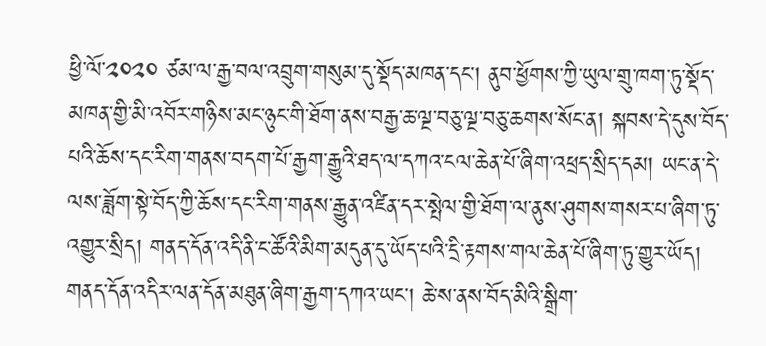ཕྱི་ལོ་༢༠༢༠ ཙམ་ལ་རྒྱ་བལ་འབྲུག་གསུམ་དུ་སྡོད་མཁན་དང། ནུབ་ཕྱོགས་ཀྱི་ཡུལ་གྲུ་ཁག་ཏུ་སྡོད་མཁན་གྱི་མི་འབོར་གཉིས་མང་ཉུང་གི་ཐོག་ནས་བརྒྱ་ཆ་ལྔ་བཅུ་ལྔ་བཅུ་ཆགས་སོང་ན། སྐབས་དེ་དུས་བོད་པའི་ཆོས་དང་རིག་གནས་བདག་པོ་རྒྱག་རྒྱུའི་ཐད་ལ་དཀའ་ངལ་ཆེན་པོ་ཞིག་འཕྲད་སྲིད་དམ། ཡང་ན་དེ་ལས་ཟློག་སྟེ་བོད་ཀྱི་ཆོས་དང་རིག་གནས་རྒྱུན་འཛིན་དར་སྤེལ་གྱི་ཐོག་ལ་ནུས་ཤུགས་གསར་པ་ཞིག་ཏུ་འགྱུར་སྲིད། གནད་དོན་འདི་ནི་ང་ཚོའི་མིག་མདུན་དུ་ཡོད་པའི་དྲི་རྟགས་གལ་ཆེན་པོ་ཞིག་ཏུ་གྱུར་ཡོད། གནད་དོན་འདིར་ལན་དོན་མཐུན་ཞིག་རྒྱག་དཀའ་ཡང། ཆེ་ས་ནས་བོད་མིའི་སྒྲིག་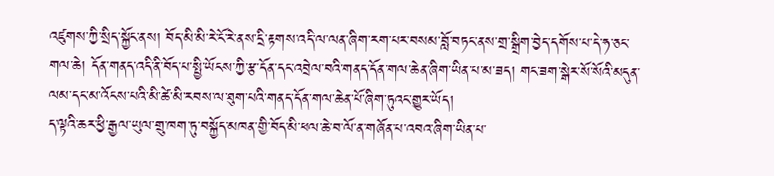འཛུགས་ཀྱི་སྲིད་སྐྱོང་ནས། བོད་མི་མི་རེ་ངོ་རེ་ནས་དྲི་རྟགས་འདི་ལ་ལན་ཞིག་རག་པར་བསམ་བློ་བཏང་ནས་གྲ་སྒྲིག་བྱེད་དགོས་པ་དེ་ཧ་ཅང་གལ་ཆེ། དོན་གནད་འདི་ནི་བོད་པ་སྤྱི་ཡོངས་ཀྱི་རྩ་དོན་དང་འབྲེལ་བའི་གནད་དོན་གལ་ཆེན་ཞིག་ཡིན་པ་མ་ཟད། གང་ཟག་སྒེར་སོ་སོའི་མདུན་ལམ་དང་མ་འོངས་པའི་མི་ཚེ་མི་རབས་ལ་ཐུག་པའི་གནད་དོན་གལ་ཆེན་པོ་ཞིག་ཏུའང་གྱུར་ཡོད།
ད་ལྟའི་ཆར་ཕྱི་རྒྱལ་ཡུལ་གྲུ་ཁག་ཏུ་བསྐྱོད་མཁན་གྱི་བོད་མི་ཕལ་ཆེ་བ་ལོ་ན་གཞོན་པ་འབའ་ཞིག་ཡིན་པ་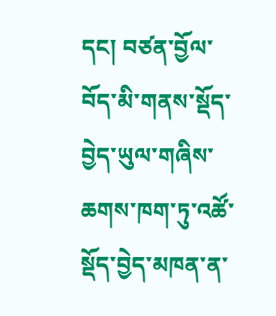དང། བཙན་བྱོལ་བོད་མི་གནས་སྡོད་བྱེད་ཡུལ་གཞིས་ཆགས་ཁག་ཏུ་འཚོ་སྡོད་བྱེད་མཁན་ན་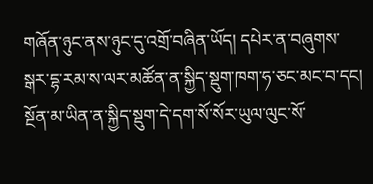གཞོན་ཉུང་ནས་ཉུང་དུ་འགྲོ་བཞིན་ཡོད། དཔེར་ན་བཞུགས་སྒར་དྷ་རམ་ས་ལར་མཚོན་ན་སྐྱིད་སྡུག་ཁག་ཧ་ཅང་མང་བ་དང། སྔོན་མ་ཡིན་ན་སྐྱིད་སྡུག་དེ་དག་སོ་སོར་ཡུལ་ལུང་སོ་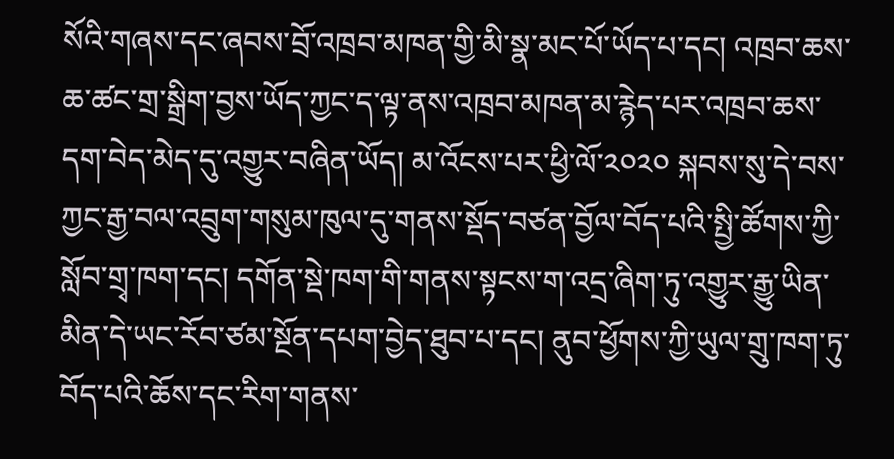སོའི་གཞས་དང་ཞབས་བྲོ་འཁྲབ་མཁན་གྱི་མི་སྣ་མང་པོ་ཡོད་པ་དང། འཁྲབ་ཆས་ཆ་ཚང་གྲ་སྒྲིག་བྱས་ཡོད་ཀྱང་ད་ལྟ་ནས་འཁྲབ་མཁན་མ་རྙེད་པར་འཁྲབ་ཆས་དག་བེད་མེད་དུ་འགྱུར་བཞིན་ཡོད། མ་འོངས་པར་ཕྱི་ལོ་༢༠༢༠ སྐབས་སུ་དེ་བས་ཀྱང་རྒྱ་བལ་འབྲུག་གསུམ་ཁུལ་དུ་གནས་སྡོད་བཙན་བྱོལ་བོད་པའི་སྤྱི་ཚོགས་ཀྱི་སློབ་གྲྭ་ཁག་དང། དགོན་སྡེ་ཁག་གི་གནས་སྟངས་ག་འདྲ་ཞིག་ཏུ་འགྱུར་རྒྱུ་ཡིན་མིན་དེ་ཡང་རོབ་ཙམ་སྔོན་དཔག་བྱེད་ཐུབ་པ་དང། ནུབ་ཕྱོགས་ཀྱི་ཡུལ་གྲུ་ཁག་ཏུ་བོད་པའི་ཆོས་དང་རིག་གནས་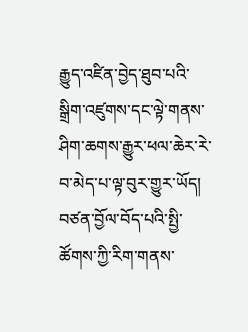རྒྱུད་འཛིན་བྱེད་ཐུབ་པའི་སྒྲིག་འཛུགས་དང་ལྟེ་གནས་ཤིག་ཆགས་རྒྱུར་ཕལ་ཆེར་རེ་བ་མེད་པ་ལྟ་བུར་གྱུར་ཡོད།
བཙན་བྱོལ་བོད་པའི་སྤྱི་ཚོགས་ཀྱི་རིག་གནས་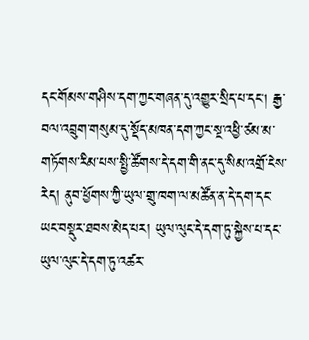དང་གོམས་གཤིས་དག་ཀྱང་གཞན་དུ་འགྱུར་སྲིད་པ་དང། རྒྱ་བལ་འབྲུག་གསུམ་དུ་སྡོད་མཁན་དག་ཀྱང་སྔ་འཕྱི་ཙམ་མ་གཏོགས་རིམ་པས་སྤྱི་ཚོགས་དེ་དག་གི་ནང་དུ་སིམ་འགྲོ་ངེས་རེད། ནུབ་ཕྱོགས་ཀྱི་ཡུལ་གྲུ་ཁག་ལ་མཚོན་ན་དེ་དག་དང་ཡང་བསྡུར་ཐབས་མེད་པར། ཡུལ་ལུང་དེ་དག་ཏུ་སྐྱེས་པ་དང་ཡུལ་ལུང་དེ་དག་ཏུ་འཚར་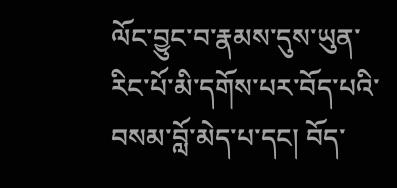ལོང་བྱུང་བ་རྣམས་དུས་ཡུན་རིང་པོ་མི་དགོས་པར་བོད་པའི་བསམ་བློ་མེད་པ་དང། བོད་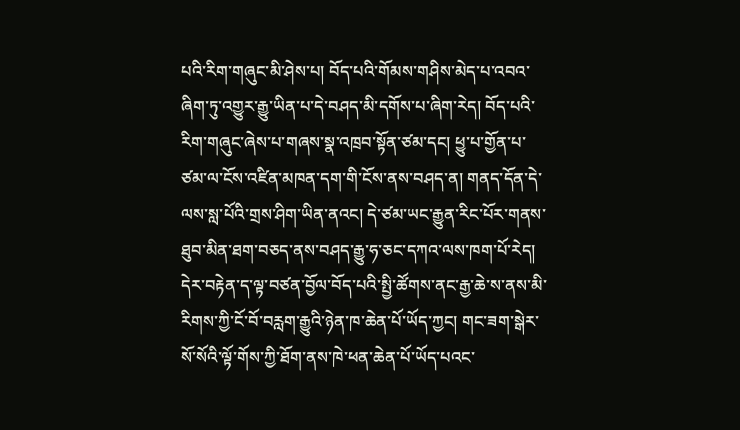པའི་རིག་གཞུང་མི་ཤེས་པ། བོད་པའི་གོམས་གཤིས་མེད་པ་འབའ་ཞིག་ཏུ་འགྱུར་རྒྱུ་ཡིན་པ་དེ་བཤད་མི་དགོས་པ་ཞིག་རེད། བོད་པའི་རིག་གཞུང་ཞེས་པ་གཞས་སྣ་འཁྲབ་སྟོན་ཙམ་དང། ཕྱུ་པ་གྱོན་པ་ཙམ་ལ་ངོས་འཛིན་མཁན་དག་གི་ངོས་ནས་བཤད་ན། གནད་དོན་དེ་ལས་སླ་པོའི་གྲས་ཤིག་ཡིན་ནའང། དེ་ཙམ་ཡང་རྒྱུན་རིང་པོར་གནས་ཐུབ་མིན་ཐག་བཅད་ནས་བཤད་རྒྱུ་ཧ་ཅང་དཀའ་ལས་ཁག་པོ་རེད། དེར་བརྟེན་ད་ལྟ་བཙན་བྱོལ་བོད་པའི་སྤྱི་ཚོགས་ནང་རྒྱ་ཆེ་ས་ནས་མི་རིགས་ཀྱི་ངོ་བོ་བརླག་རྒྱུའི་ཉེན་ཁ་ཆེན་པོ་ཡོད་ཀྱང། གང་ཟག་སྒེར་སོ་སོའི་ལྟོ་གོས་ཀྱི་ཐོག་ནས་ཁེ་ཕན་ཆེན་པོ་ཡོད་པའང་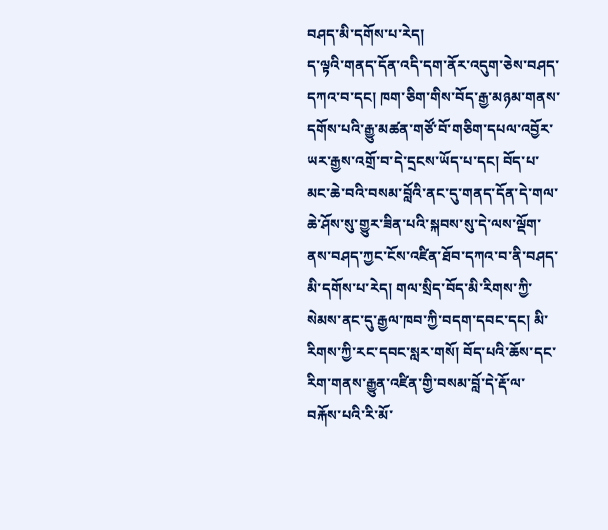བཤད་མི་དགོས་པ་རེད།
ད་ལྟའི་གནད་དོན་འདི་དག་ནོར་འདུག་ཅེས་བཤད་དཀའ་བ་དང། ཁག་ཅིག་གིས་བོད་རྒྱ་མཉམ་གནས་དགོས་པའི་རྒྱུ་མཚན་གཙོ་བོ་གཅིག་དཔལ་འབྱོར་ཡར་རྒྱས་འགྲོ་བ་དེ་དྲངས་ཡོད་པ་དང། བོད་པ་མང་ཆེ་བའི་བསམ་བློའི་ནང་དུ་གནད་དོན་དེ་གལ་ཆེ་ཤོས་སུ་གྱུར་ཟིན་པའི་སྐབས་སུ་དེ་ལས་ལྡོག་ནས་བཤད་ཀྱང་ངོས་འཛིན་ཐོབ་དཀའ་བ་ནི་བཤད་མི་དགོས་པ་རེད། གལ་སྲིད་བོད་མི་རིགས་ཀྱི་སེམས་ནང་དུ་རྒྱལ་ཁབ་ཀྱི་བདག་དབང་དང། མི་རིགས་ཀྱི་རང་དབང་སླར་གསོ། བོད་པའི་ཆོས་དང་རིག་གནས་རྒྱུན་འཛིན་གྱི་བསམ་བློ་དེ་རྡོ་ལ་བརྐོས་པའི་རི་མོ་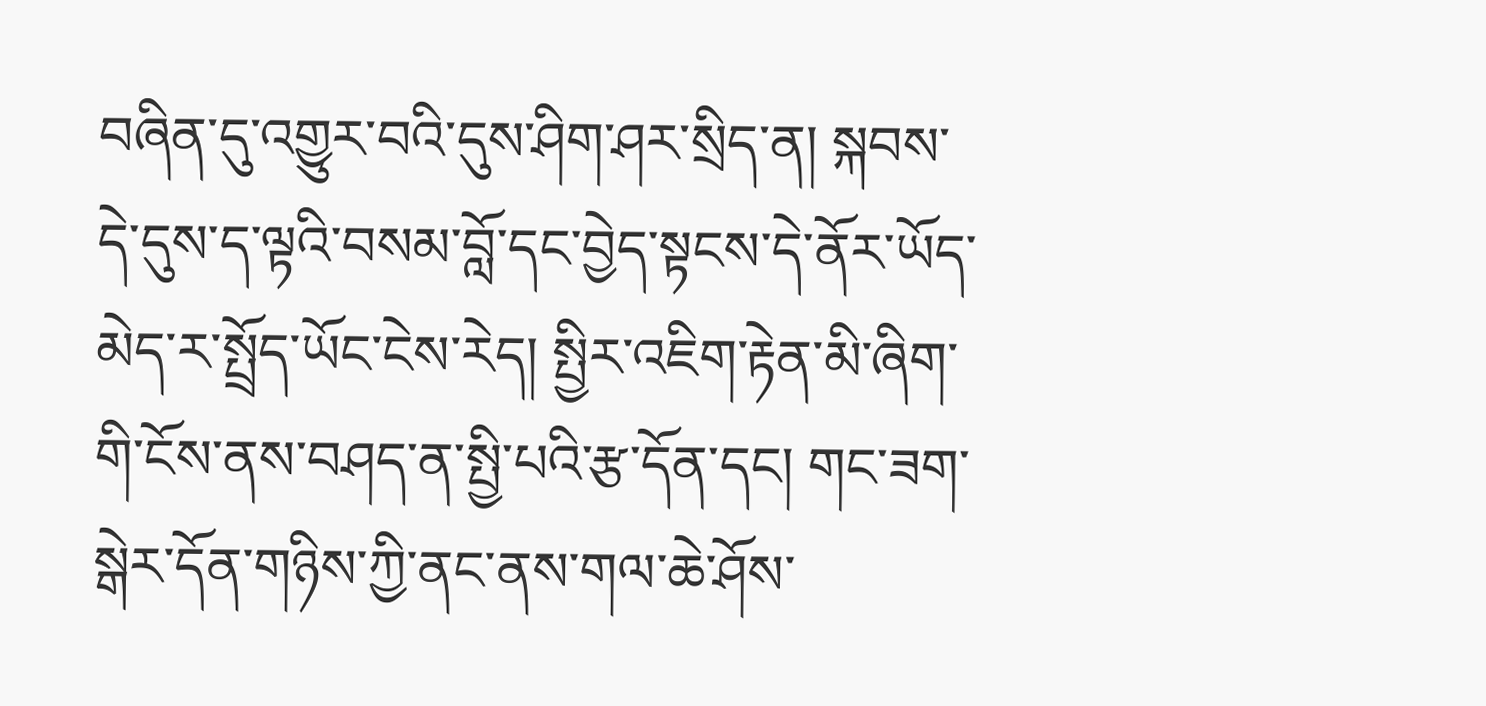བཞིན་དུ་འགྱུར་བའི་དུས་ཤིག་ཤར་སྲིད་ན། སྐབས་དེ་དུས་ད་ལྟའི་བསམ་བློ་དང་བྱེད་སྟངས་དེ་ནོར་ཡོད་མེད་ར་སྤྲོད་ཡོང་ངེས་རེད། སྤྱིར་འཇིག་རྟེན་མི་ཞིག་གི་ངོས་ནས་བཤད་ན་སྤྱི་པའི་རྩ་དོན་དང། གང་ཟག་སྒེར་དོན་གཉིས་ཀྱི་ནང་ནས་གལ་ཆེ་ཤོས་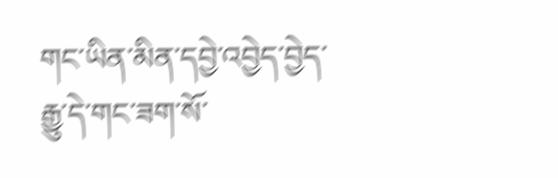གང་ཡིན་མིན་དབྱེ་འབྱེད་བྱེད་རྒྱུ་དེ་གང་ཟག་སོ་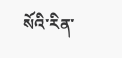སོའི་རིན་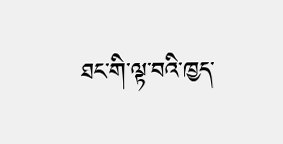ཐང་གི་ལྟ་བའི་ཁྱད་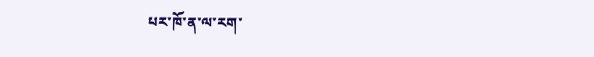པར་ཁོ་ན་ལ་རག་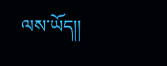ལས་ཡོད།།